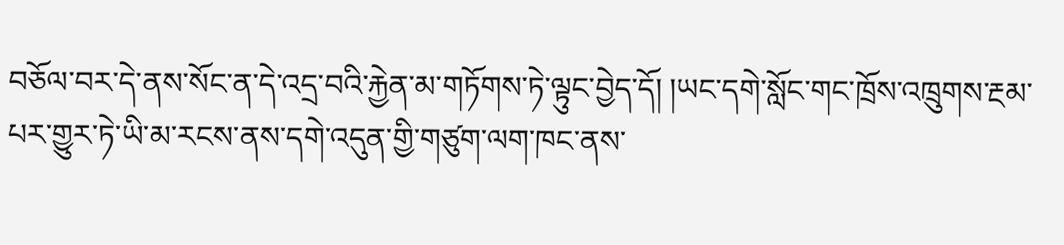བཅོལ་བར་དེ་ནས་སོང་ན་དེ་འདྲ་བའི་རྐྱེན་མ་གཏོགས་ཏེ་ལྟུང་བྱེད་དོ། །ཡང་དགེ་སློང་གང་ཁྲོས་འཁྲུགས་རྔམ་པར་གྱུར་ཏེ་ཡི་མ་རངས་ནས་དགེ་འདུན་གྱི་གཙུག་ལག་ཁང་ནས་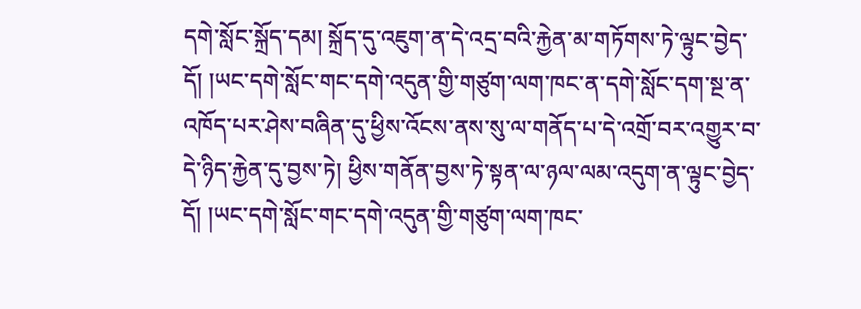དགེ་སློང་སྐྲོད་དམ། སྐྲོད་དུ་འཇུག་ན་དེ་འདྲ་བའི་རྐྱེན་མ་གཏོགས་ཏེ་ལྟུང་བྱེད་དོ། །ཡང་དགེ་སློང་གང་དགེ་འདུན་གྱི་གཙུག་ལག་ཁང་ན་དགེ་སློང་དག་སྔ་ན་འཁོད་པར་ཤེས་བཞིན་དུ་ཕྱིས་འོངས་ནས་སུ་ལ་གནོད་པ་དེ་འགྲོ་བར་འགྱུར་བ་དེ་ཉིད་རྐྱེན་དུ་བྱས་ཏེ། ཕྱིས་གནོན་བྱས་ཏེ་སྟན་ལ་ཉལ་ལམ་འདུག་ན་ལྟུང་བྱེད་དོ། །ཡང་དགེ་སློང་གང་དགེ་འདུན་གྱི་གཙུག་ལག་ཁང་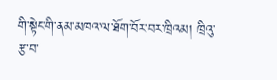གི་སྟེང་གི་ནམ་མཁའ་ལ་ཐོག་བོར་བར་ཁྲིའམ། ཁྲིའུ་རྩ་བ་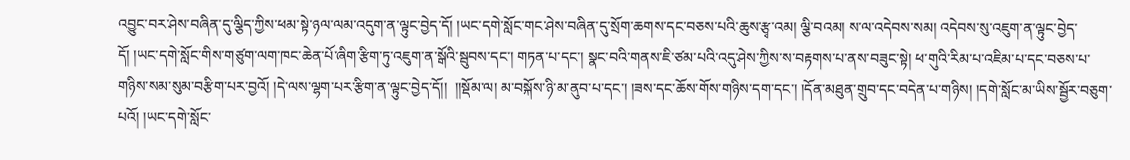འབྱུང་བར་ཤེས་བཞིན་དུ་ལྕིད་ཀྱིས་ཕམ་སྟེ་ཉལ་ལམ་འདུག་ན་ལྟུང་བྱེད་དོ། །ཡང་དགེ་སློང་གང་ཤེས་བཞིན་དུ་སྲོག་ཆགས་དང་བཅས་པའི་ཆུས་རྩྭ་འམ། ལྕི་བའམ། ས་ལ་འདེབས་སམ། འདེབས་སུ་འཇུག་ན་ལྟུང་བྱེད་དོ། །ཡང་དགེ་སློང་གིས་གཙུག་ལག་ཁང་ཆེན་པོ་ཞིག་རྩིག་ཏུ་འཇུག་ན་སྒོའི་སྦུབས་དང་། གཏན་པ་དང་། སྣང་བའི་གནས་ཇི་ཙམ་པའི་འདུ་ཤེས་ཀྱིས་ས་བརྟགས་པ་ནས་བཟུང་སྟེ། ཕ་གུའི་རིམ་པ་འཇིམ་པ་དང་བཅས་པ་གཉིས་སམ་སུམ་བརྩིག་པར་བྱའོ། །དེ་ལས་ལྷག་པར་རྩིག་ན་ལྟུང་བྱེད་དོ།།  །།སྡོམ་ལ། མ་བསྐོས་ཉི་མ་ནུབ་པ་དང་། །ཟས་དང་ཆོས་གོས་གཉིས་དག་དང་། །དོན་མཐུན་གྲུབ་དང་བདེན་པ་གཉིས། །དགེ་སློང་མ་ཡིས་སྦྱོར་བཅུག་པའོ། །ཡང་དགེ་སློང་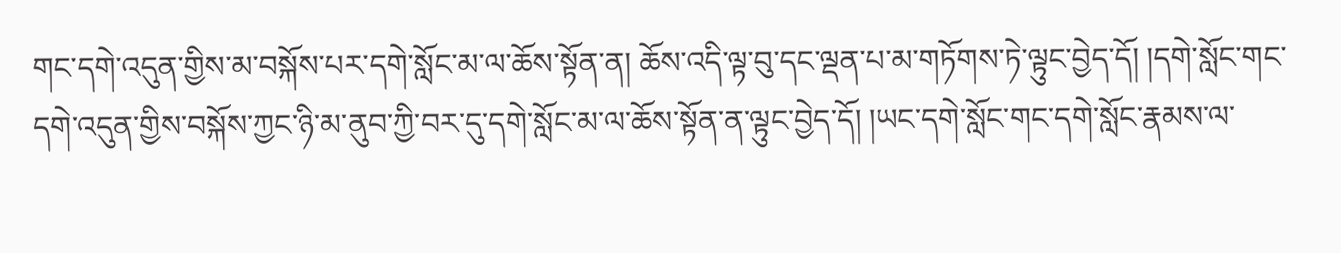གང་དགེ་འདུན་གྱིས་མ་བསྐོས་པར་དགེ་སློང་མ་ལ་ཆོས་སྟོན་ན། ཆོས་འདི་ལྟ་བུ་དང་ལྡན་པ་མ་གཏོགས་ཏེ་ལྟུང་བྱེད་དོ། །དགེ་སློང་གང་དགེ་འདུན་གྱིས་བསྐོས་ཀྱང་ཉི་མ་ནུབ་ཀྱི་བར་དུ་དགེ་སློང་མ་ལ་ཆོས་སྟོན་ན་ལྟུང་བྱེད་དོ། །ཡང་དགེ་སློང་གང་དགེ་སློང་རྣམས་ལ་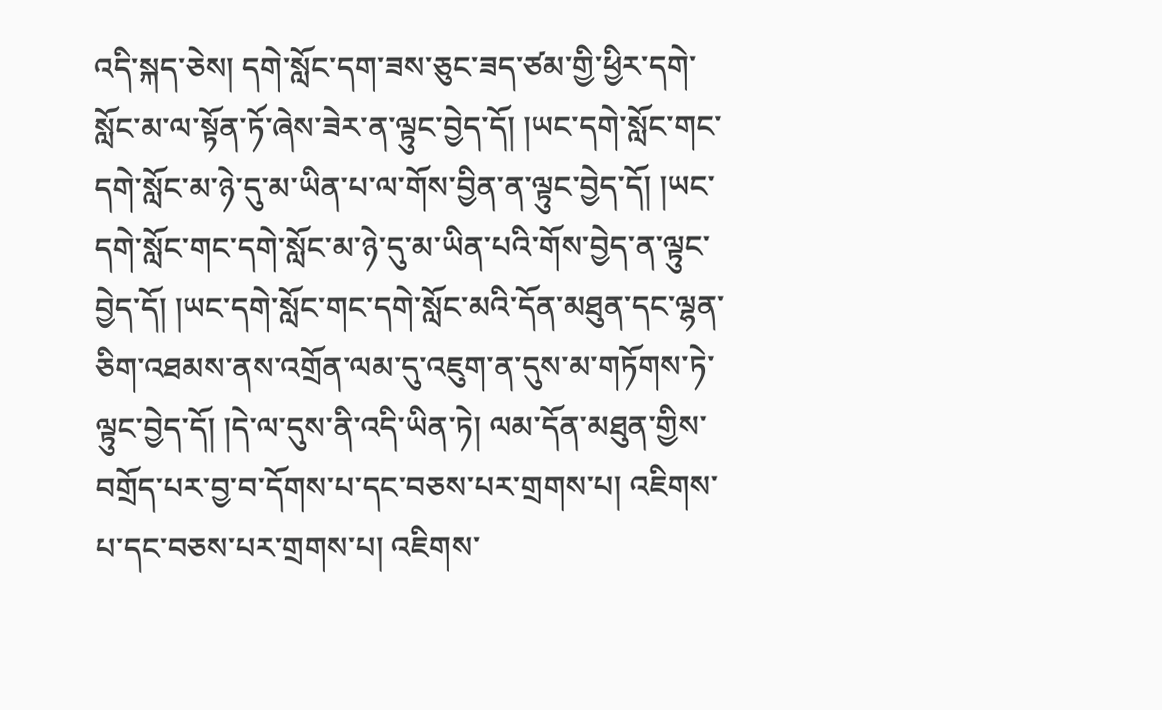འདི་སྐད་ཅེས། དགེ་སློང་དག་ཟས་ཅུང་ཟད་ཙམ་གྱི་ཕྱིར་དགེ་སློང་མ་ལ་སྟོན་ཏོ་ཞེས་ཟེར་ན་ལྟུང་བྱེད་དོ། །ཡང་དགེ་སློང་གང་དགེ་སློང་མ་ཉེ་དུ་མ་ཡིན་པ་ལ་གོས་བྱིན་ན་ལྟུང་བྱེད་དོ། །ཡང་དགེ་སློང་གང་དགེ་སློང་མ་ཉེ་དུ་མ་ཡིན་པའི་གོས་བྱེད་ན་ལྟུང་བྱེད་དོ། །ཡང་དགེ་སློང་གང་དགེ་སློང་མའི་དོན་མཐུན་དང་ལྷན་ཅིག་འཐམས་ནས་འགྲོན་ལམ་དུ་འཇུག་ན་དུས་མ་གཏོགས་ཏེ་ལྟུང་བྱེད་དོ། །དེ་ལ་དུས་ནི་འདི་ཡིན་ཏེ། ལམ་དོན་མཐུན་གྱིས་བགྲོད་པར་བྱ་བ་དོགས་པ་དང་བཅས་པར་གྲགས་པ། འཇིགས་པ་དང་བཅས་པར་གྲགས་པ། འཇིགས་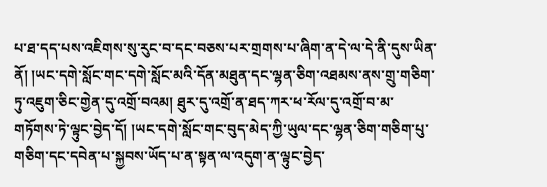པ་ཐ་དད་པས་འཇིགས་སུ་རུང་བ་དང་བཅས་པར་གྲགས་པ་ཞིག་ན་དེ་ལ་དེ་ནི་དུས་ཡིན་ནོ། །ཡང་དགེ་སློང་གང་དགེ་སློང་མའི་དོན་མཐུན་དང་ལྷན་ཅིག་འཐམས་ནས་གྲུ་གཅིག་ཏུ་འཇུག་ཅིང་གྱེན་དུ་འགྲོ་བའམ། ཐུར་དུ་འགྲོ་ན་ཐད་ཀར་ཕ་རོལ་དུ་འགྲོ་བ་མ་གཏོགས་ཏེ་ལྟུང་བྱེད་དོ། །ཡང་དགེ་སློང་གང་བུད་མེད་ཀྱི་ཡུལ་དང་ལྷན་ཅིག་གཅིག་པུ་གཅིག་དང་དབེན་པ་སྐྱབས་ཡོད་པ་ན་སྟན་ལ་འདུག་ན་ལྟུང་བྱེད་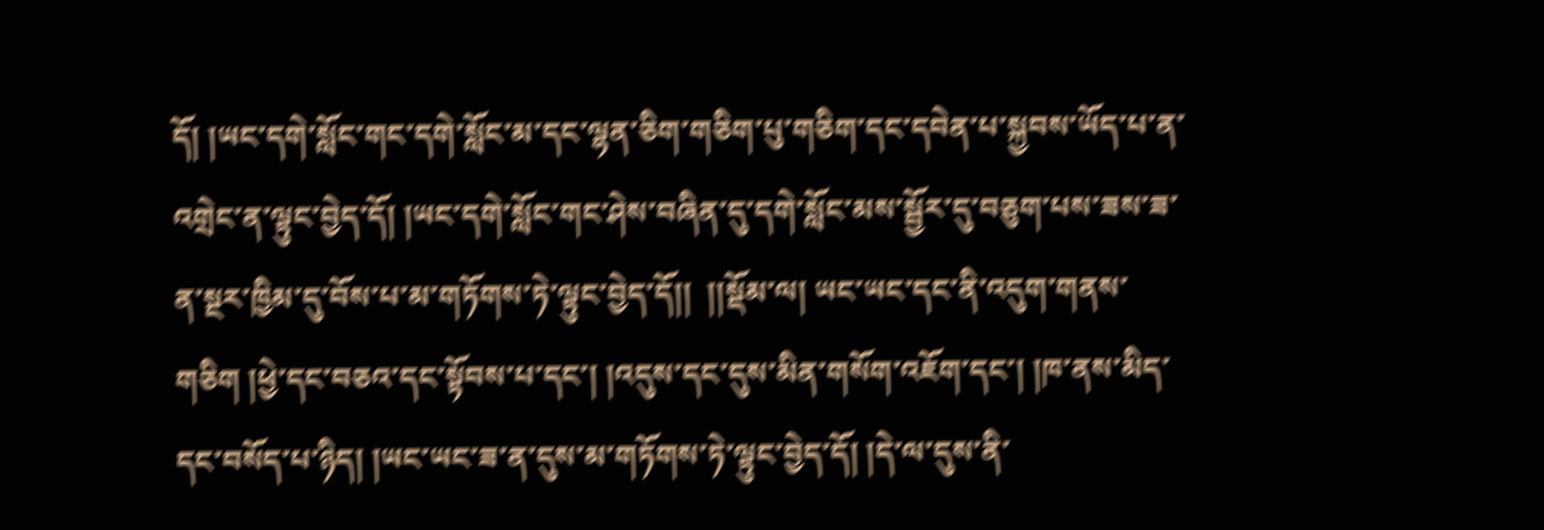དོ། །ཡང་དགེ་སློང་གང་དགེ་སློང་མ་དང་ལྷན་ཅིག་གཅིག་པུ་གཅིག་དང་དབེན་པ་སྐྱབས་ཡོད་པ་ན་འགྲེང་ན་ལྟུང་བྱེད་དོ། །ཡང་དགེ་སློང་གང་ཤེས་བཞིན་དུ་དགེ་སློང་མས་སྦྱོར་དུ་བཅུག་པས་ཟས་ཟ་ན་སྔར་ཁྱིམ་དུ་བོས་པ་མ་གཏོགས་ཏེ་ལྟུང་བྱེད་དོ།།  །།སྡོམ་ལ། ཡང་ཡང་དང་ནི་འདུག་གནས་གཅིག །ཕྱེ་དང་བཅའ་དང་སྟོབས་པ་དང་། །འདུས་དང་དུས་མིན་གསོག་འཇོག་དང་། །ཁ་ནས་མིད་དང་བསོད་པ་ཉིད། །ཡང་ཡང་ཟ་ན་དུས་མ་གཏོགས་ཏེ་ལྟུང་བྱེད་དོ། །དེ་ལ་དུས་ནི་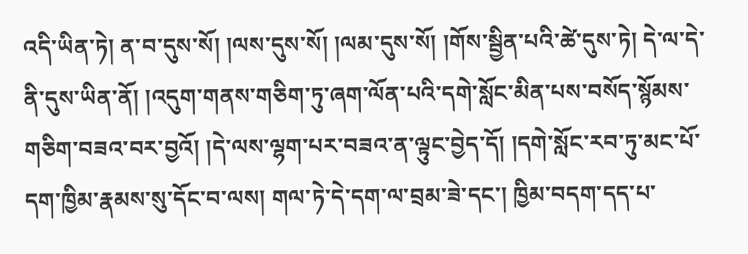འདི་ཡིན་ཏེ། ན་བ་དུས་སོ། །ལས་དུས་སོ། །ལམ་དུས་སོ། །གོས་སྦྱིན་པའི་ཚེ་དུས་ཏེ། དེ་ལ་དེ་ནི་དུས་ཡིན་ནོ། །འདུག་གནས་གཅིག་ཏུ་ཞག་ལོན་པའི་དགེ་སློང་མིན་པས་བསོད་སྙོམས་གཅིག་བཟའ་བར་བྱའོ། །དེ་ལས་ལྷག་པར་བཟའ་ན་ལྟུང་བྱེད་དོ། །དགེ་སློང་རབ་ཏུ་མང་པོ་དག་ཁྱིམ་རྣམས་སུ་དོང་བ་ལས། གལ་ཏེ་དེ་དག་ལ་བྲམ་ཟེ་དང་། ཁྱིམ་བདག་དད་པ་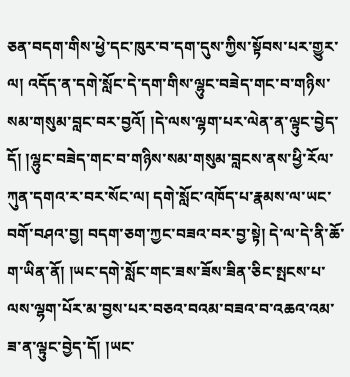ཅན་བདག་གིས་ཕྱེ་དང་ཁུར་བ་དག་དུས་ཀྱིས་སྟོབས་པར་གྱུར་ལ། འདོད་ན་དགེ་སློང་དེ་དག་གིས་ལྷུང་བཟེད་གང་བ་གཉིས་སམ་གསུམ་བླང་བར་བྱའོ། །དེ་ལས་ལྷག་པར་ལེན་ན་ལྟུང་བྱེད་དོ། །ལྷུང་བཟེད་གང་བ་གཉིས་སམ་གསུམ་བླངས་ནས་ཕྱི་རོལ་ཀུན་དགའ་ར་བར་སོང་ལ། དགེ་སློང་འཁོད་པ་རྣམས་ལ་ཡང་བགོ་བཤའ་བྱ། བདག་ཅག་ཀྱང་བཟའ་བར་བྱ་སྟེ། དེ་ལ་དེ་ནི་ཆོ་ག་ཡིན་ནོ། །ཡང་དགེ་སློང་གང་ཟས་ཟོས་ཟིན་ཅིང་སྤངས་པ་ལས་ལྷག་པོར་མ་བྱས་པར་བཅའ་བའམ་བཟའ་བ་འཆའ་འམ་ཟ་ན་ལྟུང་བྱེད་དོ། །ཡང་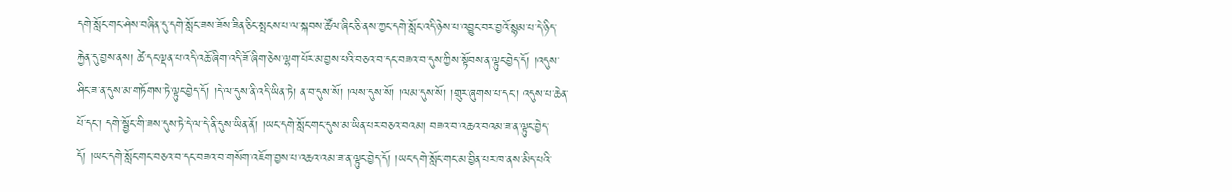དགེ་སློང་གང་ཤེས་བཞིན་དུ་དགེ་སློང་ཟས་ཟོས་ཟིན་ཅིང་སྤངས་པ་ལ་སྐབས་ཚོལ་ཞིང་ཅི་ནས་ཀྱང་དགེ་སློང་འདི་ཉེས་པ་འབྱུང་བར་བྱའོ་སྙམ་པ་དེ་ཉིད་རྐྱེན་དུ་བྱས་ནས། ཚེ་དང་ལྡན་པ་འདི་འཆོ་ཞིག་འདི་ཟོ་ཞིག་ཅེས་ལྷག་པོར་མ་བྱས་པའི་བཅའ་བ་དང་བཟའ་བ་དུས་ཀྱིས་སྟོབས་ན་ལྟུང་བྱེད་དོ། །འདུས་ཤིང་ཟ་ན་དུས་མ་གཏོགས་ཏེ་ལྟུང་བྱེད་དོ། །དེ་ལ་དུས་ནི་འདི་ཡིན་ཏེ། ན་བ་དུས་སོ། །ལས་དུས་སོ། །ལམ་དུས་སོ། །གྲུར་ཞུགས་པ་དང་། འདུས་པ་ཆེན་པོ་དང་། དགེ་སྦྱོང་གི་ཟས་དུས་ཏེ་དེ་ལ་དེ་ནི་དུས་ཡིན་ནོ། །ཡང་དགེ་སློང་གང་དུས་མ་ཡིན་པར་བཅའ་བའམ། བཟའ་བ་འཆའ་བའམ་ཟ་ན་ལྟུང་བྱེད་དོ། །ཡང་དགེ་སློང་གང་བཅའ་བ་དང་བཟའ་བ་གསོག་འཇོག་བྱས་པ་འཆའ་འམ་ཟ་ན་ལྟུང་བྱེད་དོ། །ཡང་དགེ་སློང་གང་མ་བྱིན་པར་ཁ་ནས་མིད་པའི་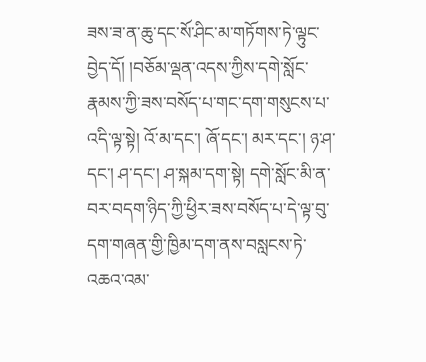ཟས་ཟ་ན་ཆུ་དང་སོ་ཤིང་མ་གཏོགས་ཏེ་ལྟུང་བྱེད་དོ། །བཅོམ་ལྡན་འདས་ཀྱིས་དགེ་སློང་རྣམས་ཀྱི་ཟས་བསོད་པ་གང་དག་གསུངས་པ་འདི་ལྟ་སྟེ། འོ་མ་དང་། ཞོ་དང་། མར་དང་། ཉ་ཤ་དང་། ཤ་དང་། ཤ་སྐམ་དག་སྟེ། དགེ་སློང་མི་ན་བར་བདག་ཉིད་ཀྱི་ཕྱིར་ཟས་བསོད་པ་དེ་ལྟ་བུ་དག་གཞན་གྱི་ཁྱིམ་དག་ནས་བསླངས་ཏེ་འཆའ་འམ་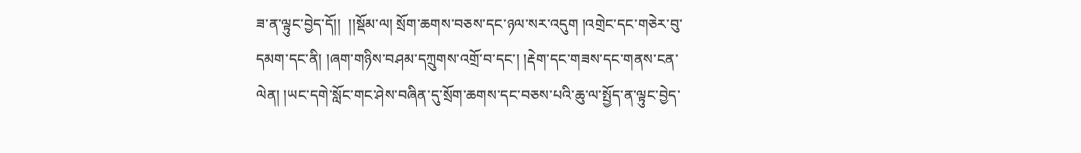ཟ་ན་ལྟུང་བྱེད་དོ།།  །།སྡོམ་ལ། སྲོག་ཆགས་བཅས་དང་ཉལ་སར་འདུག །འགྲེང་དང་གཅེར་བུ་དམག་དང་ནི། །ཞག་གཉིས་བཤམ་དཀྲུགས་འགྲོ་བ་དང་། །རྡེག་དང་གཟས་དང་གནས་ངན་ལེན། །ཡང་དགེ་སློང་གང་ཤེས་བཞིན་དུ་སྲོག་ཆགས་དང་བཅས་པའི་ཆུ་ལ་སྤྱོད་ན་ལྟུང་བྱེད་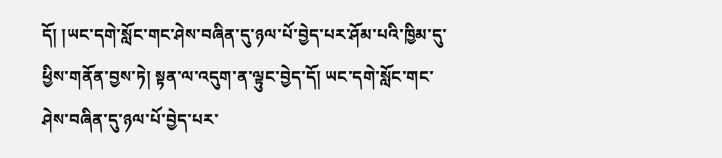དོ། །ཡང་དགེ་སློང་གང་ཤེས་བཞིན་དུ་ཉལ་པོ་བྱེད་པར་ཤོམ་པའི་ཁྱིམ་དུ་ཕྱིས་གནོན་བྱས་ཏེ། སྟན་ལ་འདུག་ན་ལྟུང་བྱེད་དོ། ཡང་དགེ་སློང་གང་ཤེས་བཞིན་དུ་ཉལ་པོ་བྱེད་པར་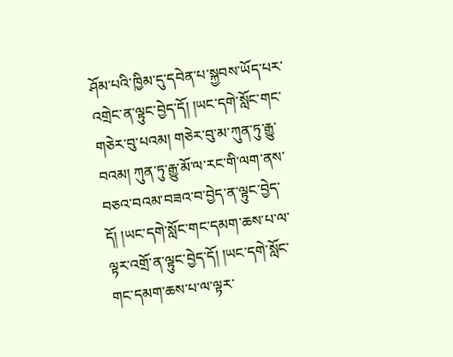ཤོམ་པའི་ཁྱིམ་དུ་དབེན་པ་སྐྱབས་ཡོད་པར་འགྲེང་ན་ལྟུང་བྱེད་དོ། །ཡང་དགེ་སློང་གང་གཅེར་བུ་པའམ། གཅེར་བུ་མ་ཀུན་ཏུ་རྒྱུ་བའམ། ཀུན་ཏུ་རྒྱུ་མོ་ལ་རང་གི་ལག་ནས་བཅའ་བའམ་བཟའ་བ་བྱེད་ན་ལྟུང་བྱེད་དོ། །ཡང་དགེ་སློང་གང་དམག་ཆས་པ་ལ་ལྟར་འགྲོ་ན་ལྟུང་བྱེད་དོ། །ཡང་དགེ་སློང་གང་དམག་ཆས་པ་ལ་ལྟར་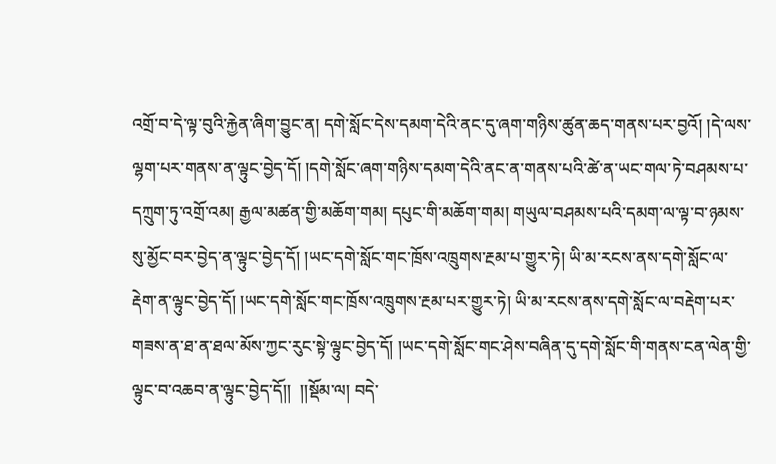འགྲོ་བ་དེ་ལྟ་བུའི་རྐྱེན་ཞིག་བྱུང་ན། དགེ་སློང་དེས་དམག་དེའི་ནང་དུ་ཞག་གཉིས་ཚུན་ཆད་གནས་པར་བྱའོ། །དེ་ལས་ལྷག་པར་གནས་ན་ལྟུང་བྱེད་དོ། །དགེ་སློང་ཞག་གཉིས་དམག་དེའི་ནང་ན་གནས་པའི་ཚེ་ན་ཡང་གལ་ཏེ་བཤམས་པ་དཀྲུག་ཏུ་འགྲོ་འམ། རྒྱལ་མཚན་གྱི་མཆོག་གམ། དཔུང་གི་མཆོག་གམ། གཡུལ་བཤམས་པའི་དམག་ལ་ལྟ་བ་ཉམས་སུ་མྱོང་བར་བྱེད་ན་ལྟུང་བྱེད་དོ། །ཡང་དགེ་སློང་གང་ཁྲོས་འཁྲུགས་རྔམ་པ་གྱུར་ཏེ། ཡི་མ་རངས་ནས་དགེ་སློང་ལ་རྡེག་ན་ལྟུང་བྱེད་དོ། །ཡང་དགེ་སློང་གང་ཁྲོས་འཁྲུགས་རྔམ་པར་གྱུར་ཏེ། ཡི་མ་རངས་ནས་དགེ་སློང་ལ་བརྡེག་པར་གཟས་ན་ཐ་ན་ཐལ་མོས་ཀྱང་རུང་སྟེ་ལྟུང་བྱེད་དོ། །ཡང་དགེ་སློང་གང་ཤེས་བཞིན་དུ་དགེ་སློང་གི་གནས་ངན་ལེན་གྱི་ལྟུང་བ་འཆབ་ན་ལྟུང་བྱེད་དོ།།  །།སྡོམ་ལ། བདེ་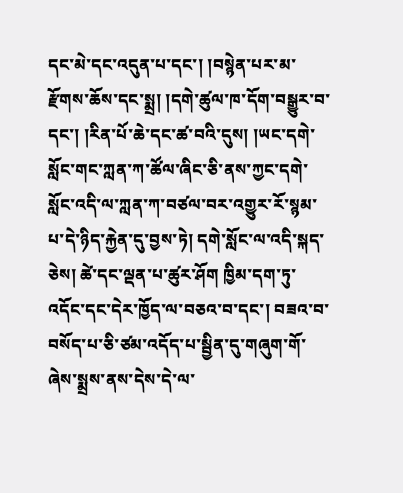དང་མེ་དང་འདུན་པ་དང་། །བསྙེན་པར་མ་རྫོགས་ཆོས་དང་སྨྲ། །དགེ་ཚུལ་ཁ་དོག་བསྒྱུར་བ་དང་། །རིན་པོ་ཆེ་དང་ཚ་བའི་དུས། །ཡང་དགེ་སློང་གང་ཀླན་ཀ་ཚོལ་ཞིང་ཅི་ནས་ཀྱང་དགེ་སློང་འདི་ལ་ཀླན་ཀ་བཙལ་བར་འགྱུར་རོ་སྙམ་པ་དེ་ཉིད་རྐྱེན་དུ་བྱས་ཏེ། དགེ་སློང་ལ་འདི་སྐད་ཅེས། ཚེ་དང་ལྡན་པ་ཚུར་ཤོག ཁྱིམ་དག་ཏུ་འདོང་དང་དེར་ཁྱོད་ལ་བཅའ་བ་དང་། བཟའ་བ་བསོད་པ་ཅི་ཙམ་འདོད་པ་སྦྱིན་དུ་གཞུག་གོ་ཞེས་སྨྲས་ནས་དེས་དེ་ལ་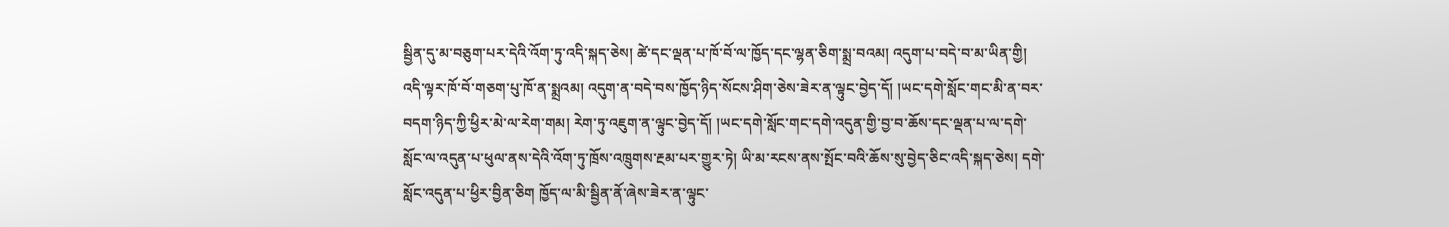སྦྱིན་དུ་མ་བཅུག་པར་དེའི་འོག་ཏུ་འདི་སྐད་ཅེས། ཚེ་དང་ལྡན་པ་ཁོ་བོ་ལ་ཁྱོད་དང་ལྷན་ཅིག་སྨྲ་བའམ། འདུག་པ་བདེ་བ་མ་ཡིན་གྱི། འདི་ལྟར་ཁོ་བོ་གཅག་པུ་ཁོ་ན་སྨྲའམ། འདུག་ན་བདེ་བས་ཁྱོད་ཉིད་སོངས་ཤིག་ཅེས་ཟེར་ན་ལྟུང་བྱེད་དོ། །ཡང་དགེ་སློང་གང་མི་ན་བར་བདག་ཉིད་ཀྱི་ཕྱིར་མེ་ལ་རེག་གམ། རེག་ཏུ་འཇུག་ན་ལྟུང་བྱེད་དོ། །ཡང་དགེ་སློང་གང་དགེ་འདུན་གྱི་བྱ་བ་ཆོས་དང་ལྡན་པ་ལ་དགེ་སློང་ལ་འདུན་པ་ཕུལ་ནས་དེའི་འོག་ཏུ་ཁྲོས་འཁྲུགས་རྔམ་པར་གྱུར་ཏེ། ཡི་མ་རངས་ནས་སྤོང་བའི་ཆོས་སུ་བྱེད་ཅིང་འདི་སྐད་ཅེས། དགེ་སློང་འདུན་པ་ཕྱིར་བྱིན་ཅིག ཁྱོད་ལ་མི་སྦྱིན་ནོ་ཞེས་ཟེར་ན་ལྟུང་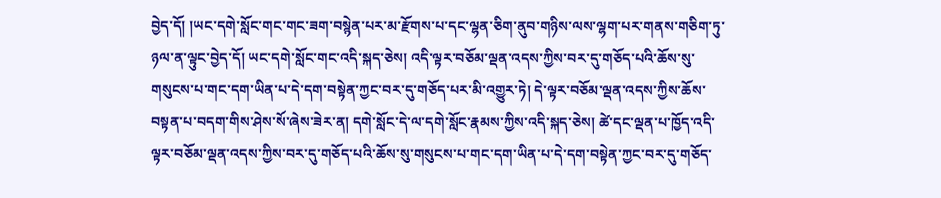བྱེད་དོ། །ཡང་དགེ་སློང་གང་གང་ཟག་བསྙེན་པར་མ་རྫོགས་པ་དང་ལྷན་ཅིག་ནུབ་གཉིས་ལས་ལྷག་པར་གནས་གཅིག་ཏུ་ཉལ་ན་ལྟུང་བྱེད་དོ། ཡང་དགེ་སློང་གང་འདི་སྐད་ཅེས། འདི་ལྟར་བཅོམ་ལྡན་འདས་ཀྱིས་བར་དུ་གཅོད་པའི་ཆོས་སུ་གསུངས་པ་གང་དག་ཡིན་པ་དེ་དག་བསྟེན་ཀྱང་བར་དུ་གཅོད་པར་མི་འགྱུར་ཏེ། དེ་ལྟར་བཅོམ་ལྡན་འདས་ཀྱིས་ཆོས་བསྟན་པ་བདག་གིས་ཤེས་སོ་ཞེས་ཟེར་ན། དགེ་སློང་དེ་ལ་དགེ་སློང་རྣམས་ཀྱིས་འདི་སྐད་ཅེས། ཚེ་དང་ལྡན་པ་ཁྱོད་འདི་ལྟར་བཅོམ་ལྡན་འདས་ཀྱིས་བར་དུ་གཅོད་པའི་ཆོས་སུ་གསུངས་པ་གང་དག་ཡིན་པ་དེ་དག་བསྟེན་ཀྱང་བར་དུ་གཅོད་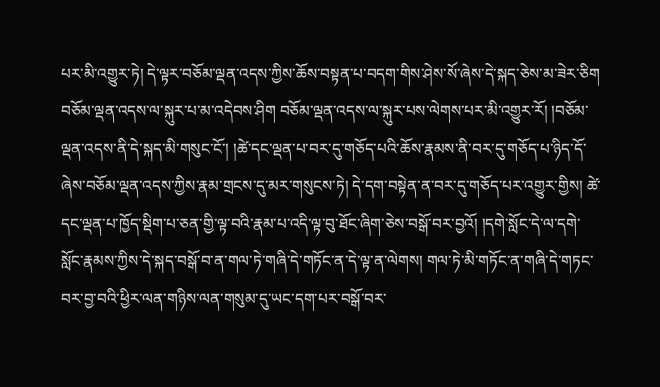པར་མི་འགྱུར་ཏེ། དེ་ལྟར་བཅོམ་ལྡན་འདས་ཀྱིས་ཆོས་བསྟན་པ་བདག་གིས་ཤེས་སོ་ཞེས་དེ་སྐད་ཅེས་མ་ཟེར་ཅིག བཅོམ་ལྡན་འདས་ལ་སྐུར་པ་མ་འདེབས་ཤིག བཅོམ་ལྡན་འདས་ལ་སྐུར་པས་ལེགས་པར་མི་འགྱུར་རོ། །བཅོམ་ལྡན་འདས་ནི་དེ་སྐད་མི་གསུང་ངོ་། །ཚེ་དང་ལྡན་པ་བར་དུ་གཅོད་པའི་ཆོས་རྣམས་ནི་བར་དུ་གཅོད་པ་ཉིད་དོ་ཞེས་བཅོམ་ལྡན་འདས་ཀྱིས་རྣམ་གྲངས་དུ་མར་གསུངས་ཏེ། དེ་དག་བསྟེན་ན་བར་དུ་གཅོད་པར་འགྱུར་གྱིས། ཚེ་དང་ལྡན་པ་ཁྱོད་སྡིག་པ་ཅན་གྱི་ལྟ་བའི་རྣམ་པ་འདི་ལྟ་བུ་ཐོང་ཞིག་ཅེས་བསྒོ་བར་བྱའོ། །དགེ་སློང་དེ་ལ་དགེ་སློང་རྣམས་ཀྱིས་དེ་སྐད་བསྒོ་བ་ན་གལ་ཏེ་གཞི་དེ་གཏོང་ན་དེ་ལྟ་ན་ལེགས། གལ་ཏེ་མི་གཏོང་ན་གཞི་དེ་གཏང་བར་བྱ་བའི་ཕྱིར་ལན་གཉིས་ལན་གསུམ་དུ་ཡང་དག་པར་བསྒོ་བར་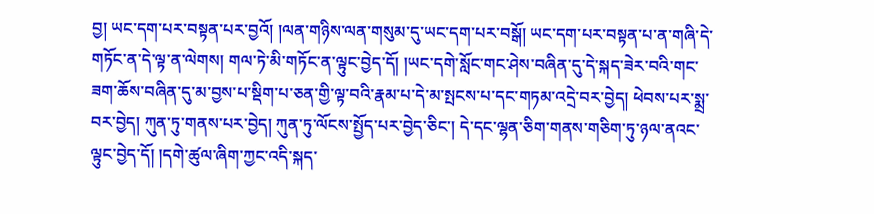བྱ། ཡང་དག་པར་བསྟན་པར་བྱའོ། །ལན་གཉིས་ལན་གསུམ་དུ་ཡང་དག་པར་བསྒོ། ཡང་དག་པར་བསྟན་པ་ན་གཞི་དེ་གཏོང་ན་དེ་ལྟ་ན་ལེགས། གལ་ཏེ་མི་གཏོང་ན་ལྟུང་བྱེད་དོ། །ཡང་དགེ་སློང་གང་ཤེས་བཞིན་དུ་དེ་སྐད་ཟེར་བའི་གང་ཟག་ཆོས་བཞིན་དུ་མ་བྱས་པ་སྡིག་པ་ཅན་གྱི་ལྟ་བའི་རྣམ་པ་དེ་མ་སྤངས་པ་དང་གཏམ་འདྲེ་བར་བྱེད། ཕེབས་པར་སྨྲ་བར་བྱེད། ཀུན་ཏུ་གནས་པར་བྱེད། ཀུན་ཏུ་ལོངས་སྤྱོད་པར་བྱེད་ཅིང་། དེ་དང་ལྷན་ཅིག་གནས་གཅིག་ཏུ་ཉལ་ནའང་ལྟུང་བྱེད་དོ། །དགེ་ཚུལ་ཞིག་ཀྱང་འདི་སྐད་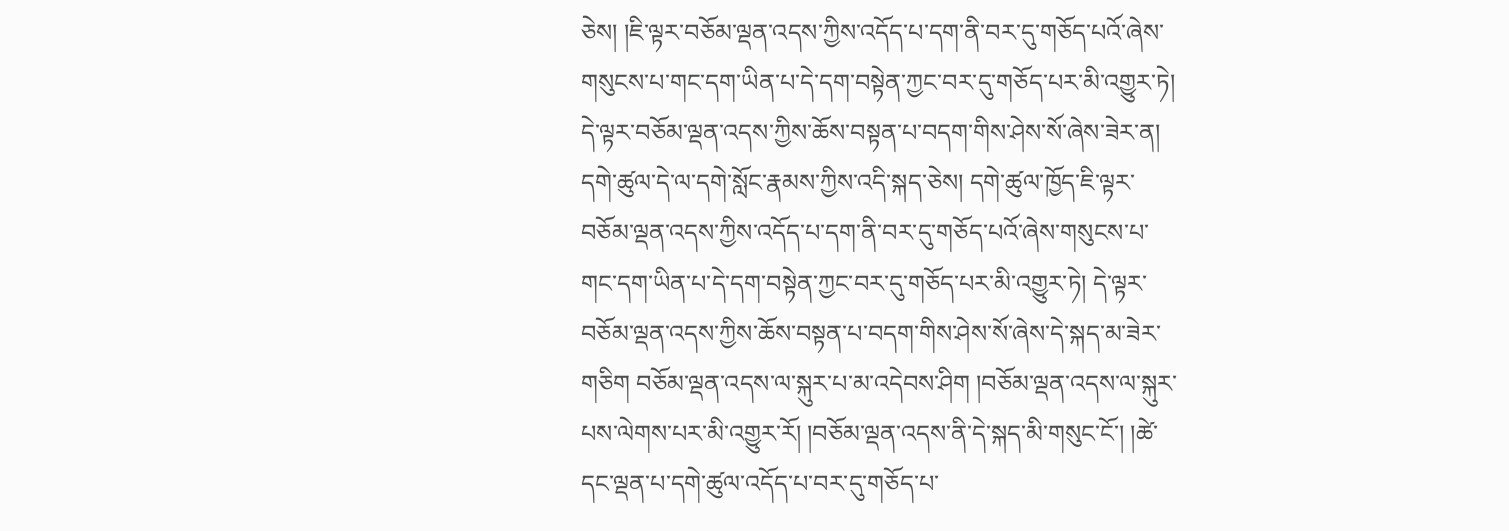ཅེས། །ཇི་ལྟར་བཅོམ་ལྡན་འདས་ཀྱིས་འདོད་པ་དག་ནི་བར་དུ་གཅོད་པའོ་ཞེས་གསུངས་པ་གང་དག་ཡིན་པ་དེ་དག་བསྟེན་ཀྱང་བར་དུ་གཅོད་པར་མི་འགྱུར་ཏེ། དེ་ལྟར་བཅོམ་ལྡན་འདས་ཀྱིས་ཆོས་བསྟན་པ་བདག་གིས་ཤེས་སོ་ཞེས་ཟེར་ན། དགེ་ཚུལ་དེ་ལ་དགེ་སློང་རྣམས་ཀྱིས་འདི་སྐད་ཅེས། དགེ་ཚུལ་ཁྱོད་ཇི་ལྟར་བཅོམ་ལྡན་འདས་ཀྱིས་འདོད་པ་དག་ནི་བར་དུ་གཅོད་པའོ་ཞེས་གསུངས་པ་གང་དག་ཡིན་པ་དེ་དག་བསྟེན་ཀྱང་བར་དུ་གཅོད་པར་མི་འགྱུར་ཏེ། དེ་ལྟར་བཅོམ་ལྡན་འདས་ཀྱིས་ཆོས་བསྟན་པ་བདག་གིས་ཤེས་སོ་ཞེས་དེ་སྐད་མ་ཟེར་གཅིག བཅོམ་ལྡན་འདས་ལ་སྐུར་པ་མ་འདེབས་ཤིག །བཅོམ་ལྡན་འདས་ལ་སྐུར་པས་ལེགས་པར་མི་འགྱུར་རོ། །བཅོམ་ལྡན་འདས་ནི་དེ་སྐད་མི་གསུང་ངོ་། །ཚེ་དང་ལྡན་པ་དགེ་ཚུལ་འདོད་པ་བར་དུ་གཅོད་པ་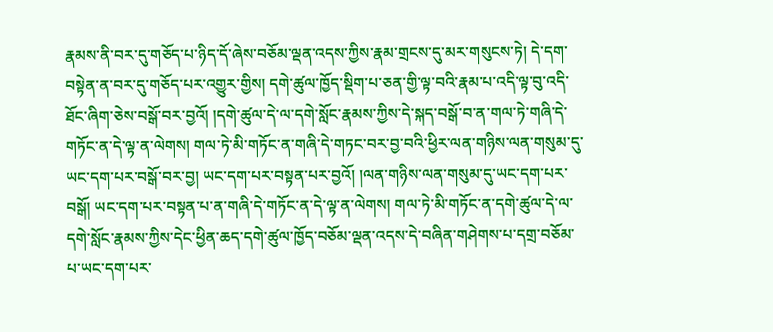རྣམས་ནི་བར་དུ་གཅོད་པ་ཉིད་དོ་ཞེས་བཅོམ་ལྡན་འདས་ཀྱིས་རྣམ་གྲངས་དུ་མར་གསུངས་ཏེ། དེ་དག་བསྟེན་ན་བར་དུ་གཅོད་པར་འགྱུར་གྱིས། དགེ་ཚུལ་ཁྱོད་སྡིག་པ་ཅན་གྱི་ལྟ་བའི་རྣམ་པ་འདི་ལྟ་བུ་འདི་ཐོང་ཞིག་ཅེས་བསྒོ་བར་བྱའོ། །དགེ་ཚུལ་དེ་ལ་དགེ་སློང་རྣམས་ཀྱིས་དེ་སྐད་བསྒོ་བ་ན་གལ་ཏེ་གཞི་དེ་གཏོང་ན་དེ་ལྟ་ན་ལེགས། གལ་ཏེ་མི་གཏོང་ན་གཞི་དེ་གཏང་བར་བྱ་བའི་ཕྱིར་ལན་གཉིས་ལན་གསུམ་དུ་ཡང་དག་པར་བསྒོ་བར་བྱ། ཡང་དག་པར་བསྟན་པར་བྱའོ། །ལན་གཉིས་ལན་གསུམ་དུ་ཡང་དག་པར་བསྒོ། ཡང་དག་པར་བསྟན་པ་ན་གཞི་དེ་གཏོང་ན་དེ་ལྟ་ན་ལེགས། གལ་ཏེ་མི་གཏོང་ན་དགེ་ཚུལ་དེ་ལ་དགེ་སློང་རྣམས་ཀྱིས་དེང་ཕྱིན་ཆད་དགེ་ཚུལ་ཁྱོད་བཅོམ་ལྡན་འདས་དེ་བཞིན་གཤེགས་པ་དགྲ་བཅོམ་པ་ཡང་དག་པར་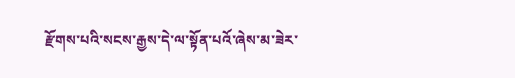རྫོགས་པའི་སངས་རྒྱས་དེ་ལ་སྟོན་པའོ་ཞེས་མ་ཟེར་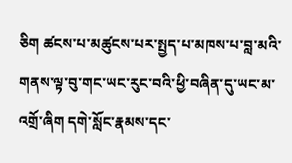ཅིག ཚངས་པ་མཚུངས་པར་སྤྱད་པ་མཁས་པ་བླ་མའི་གནས་ལྟ་བུ་གང་ཡང་རུང་བའི་ཕྱི་བཞིན་དུ་ཡང་མ་འགྲོ་ཞིག དགེ་སློང་རྣམས་དང་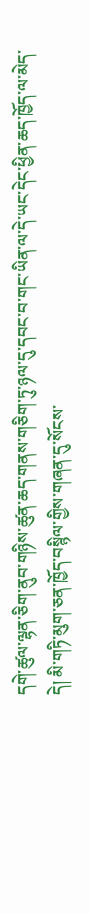དགེ་ཚུལ་ལྷན་ཅིག་ནུབ་གཉིས་ཚུན་ཆད་གནས་གཅིག་ཏུ་ཉལ་དུ་དབང་བ་གང་ཡིན་ལ་དེ་ཡང་དེང་ཕྱིན་ཆད་ཁྱོད་ལ་མེད་དེ། མི་གཏི་མུག་ཅན་ཁྱོད་བསྙིལ་གྱིས་གཞན་དུ་སོངས་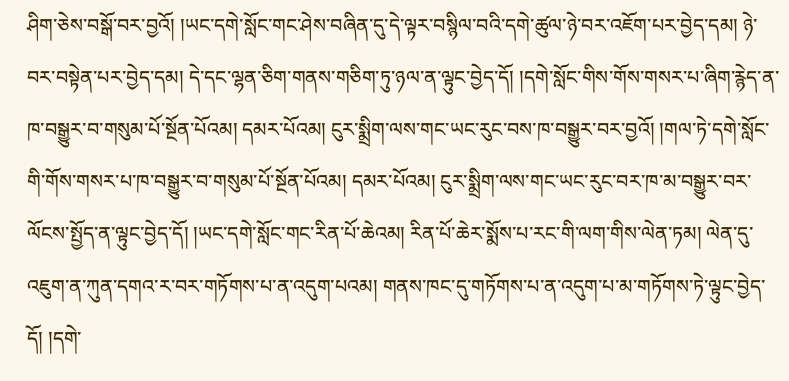ཤིག་ཅེས་བསྒོ་བར་བྱའོ། །ཡང་དགེ་སློང་གང་ཤེས་བཞིན་དུ་དེ་ལྟར་བསྙིལ་བའི་དགེ་ཚུལ་ཉེ་བར་འཇོག་པར་བྱེད་དམ། ཉེ་བར་བསྟེན་པར་བྱེད་དམ། དེ་དང་ལྷན་ཅིག་གནས་གཅིག་ཏུ་ཉལ་ན་ལྟུང་བྱེད་དོ། །དགེ་སློང་གིས་གོས་གསར་པ་ཞིག་རྙེད་ན་ཁ་བསྒྱུར་བ་གསུམ་པོ་སྔོན་པོའམ། དམར་པོའམ། ངུར་སྨྲིག་ལས་གང་ཡང་རུང་བས་ཁ་བསྒྱུར་བར་བྱའོ། །གལ་ཏེ་དགེ་སློང་གི་གོས་གསར་པ་ཁ་བསྒྱུར་བ་གསུམ་པོ་སྔོན་པོའམ། དམར་པོའམ། ངུར་སྨྲིག་ལས་གང་ཡང་རུང་བར་ཁ་མ་བསྒྱུར་བར་ལོངས་སྤྱོད་ན་ལྟུང་བྱེད་དོ། །ཡང་དགེ་སློང་གང་རིན་པོ་ཆེའམ། རིན་པོ་ཆེར་སྨོས་པ་རང་གི་ལག་གིས་ལེན་ཏམ། ལེན་དུ་འཇུག་ན་ཀུན་དགའ་ར་བར་གཏོགས་པ་ན་འདུག་པའམ། གནས་ཁང་དུ་གཏོགས་པ་ན་འདུག་པ་མ་གཏོགས་ཏེ་ལྟུང་བྱེད་དོ། །དགེ་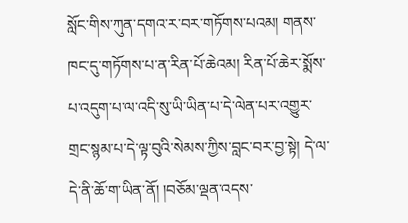སློང་གིས་ཀུན་དགའ་ར་བར་གཏོགས་པའམ། གནས་ཁང་དུ་གཏོགས་པ་ན་རིན་པོ་ཆེའམ། རིན་པོ་ཆེར་སྨོས་པ་འདུག་པ་ལ་འདི་སུ་ཡི་ཡིན་པ་དེ་ལེན་པར་འགྱུར་གྲང་སྙམ་པ་དེ་ལྟ་བུའི་སེམས་ཀྱིས་བླང་བར་བྱ་སྟེ། དེ་ལ་དེ་ནི་ཆོ་ག་ཡིན་ནོ། །བཅོམ་ལྡན་འདས་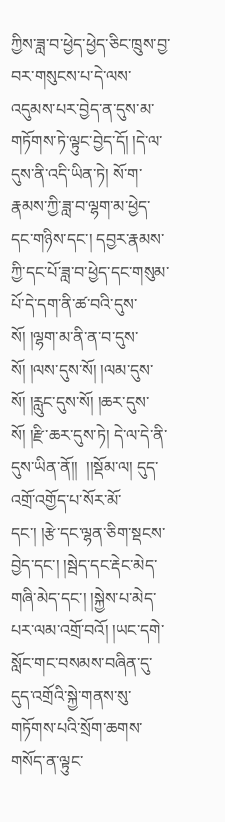ཀྱིས་ཟླ་བ་ཕྱེད་ཕྱེད་ཅིང་ཁྲུས་བྱ་བར་གསུངས་པ་དེ་ལས་འདུམས་པར་བྱེད་ན་དུས་མ་གཏོགས་ཏེ་ལྟུང་བྱེད་དོ། །དེ་ལ་དུས་ནི་འདི་ཡིན་ཏེ། སོ་ག་རྣམས་ཀྱི་ཟླ་བ་ལྷག་མ་ཕྱེད་དང་གཉིས་དང་། དབྱར་རྣམས་ཀྱི་དང་པོ་ཟླ་བ་ཕྱེད་དང་གསུམ་པོ་དེ་དག་ནི་ཚ་བའི་དུས་སོ། །ལྷག་མ་ནི་ན་བ་དུས་སོ། །ལས་དུས་སོ། །ལམ་དུས་སོ། །རླུང་དུས་སོ། །ཆར་དུས་སོ། །རྫི་ཆར་དུས་ཏེ། དེ་ལ་དེ་ནི་དུས་ཡིན་ནོ།།  །།སྡོམ་ལ། དུད་འགྲོ་འགྱོད་པ་སོར་མོ་དང་། །རྩེ་དང་ལྷན་ཅིག་སྡངས་བྱེད་དང་། །སྦེད་དང་རྡེང་མེད་གཞི་མེད་དང་། །སྐྱེས་པ་མེད་པར་ལམ་འགྲོ་བའོ། །ཡང་དགེ་སློང་གང་བསམས་བཞིན་དུ་དུད་འགྲོའི་སྐྱེ་གནས་སུ་གཏོགས་པའི་སྲོག་ཆགས་གསོད་ན་ལྟུང་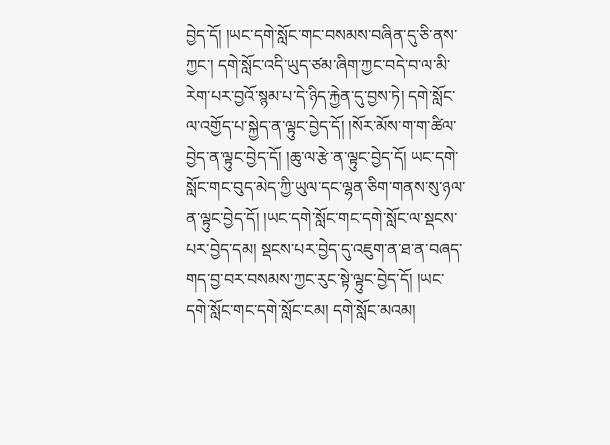བྱེད་དོ། །ཡང་དགེ་སློང་གང་བསམས་བཞིན་དུ་ཅི་ནས་ཀྱང་། དགེ་སློང་འདི་ཡུད་ཙམ་ཞིག་ཀྱང་བདེ་བ་ལ་མི་རེག་པར་བྱའོ་སྙམ་པ་དེ་ཉིད་རྐྱེན་དུ་བྱས་ཏེ། དགེ་སློང་ལ་འགྱོད་པ་སྐྱེད་ན་ལྟུང་བྱེད་དོ། །སོར་མོས་ག་ག་ཚིལ་བྱེད་ན་ལྟུང་བྱེད་དོ། །ཆུ་ལ་རྩེ་ན་ལྟུང་བྱེད་དོ། ཡང་དགེ་སློང་གང་བུད་མེད་ཀྱི་ཡུལ་དང་ལྷན་ཅིག་གནས་སུ་ཉལ་ན་ལྟུང་བྱེད་དོ། །ཡང་དགེ་སློང་གང་དགེ་སློང་ལ་སྡངས་པར་བྱེད་དམ། སྡངས་པར་བྱེད་དུ་འཇུག་ན་ཐ་ན་བཞད་གད་བྱ་བར་བསམས་ཀྱང་རུང་སྟེ་ལྟུང་བྱེད་དོ། །ཡང་དགེ་སློང་གང་དགེ་སློང་ངམ། དགེ་སློང་མའམ།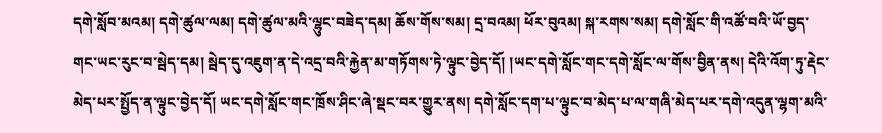དགེ་སློབ་མའམ། དགེ་ཚུལ་ལམ། དགེ་ཚུལ་མའི་ལྷུང་བཟེད་དམ། ཆོས་གོས་སམ། དྲ་བའམ། ཕོར་བུའམ། སྐ་རགས་སམ། དགེ་སློང་གི་འཚོ་བའི་ཡོ་བྱད་གང་ཡང་རུང་བ་སྦེད་དམ། སྦེད་དུ་འཇུག་ན་དེ་འདྲ་བའི་རྐྱེན་མ་གཏོགས་ཏེ་ལྟུང་བྱེད་དོ། །ཡང་དགེ་སློང་གང་དགེ་སློང་ལ་གོས་བྱིན་ནས། དེའི་འོག་ཏུ་རྡེང་མེད་པར་སྤྱོད་ན་ལྟུང་བྱེད་དོ། ཡང་དགེ་སློང་གང་ཁྲོས་ཤིང་ཞེ་སྡང་བར་གྱུར་ནས། དགེ་སློང་དག་པ་ལྟུང་བ་མེད་པ་ལ་གཞི་མེད་པར་དགེ་འདུན་ལྷག་མའི་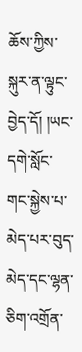ཆོས་ཀྱིས་སྐུར་ན་ལྟུང་བྱེད་དོ། །ཡང་དགེ་སློང་གང་སྐྱེས་པ་མེད་པར་བུད་མེད་དང་ལྷན་ཅིག་འགྲོན་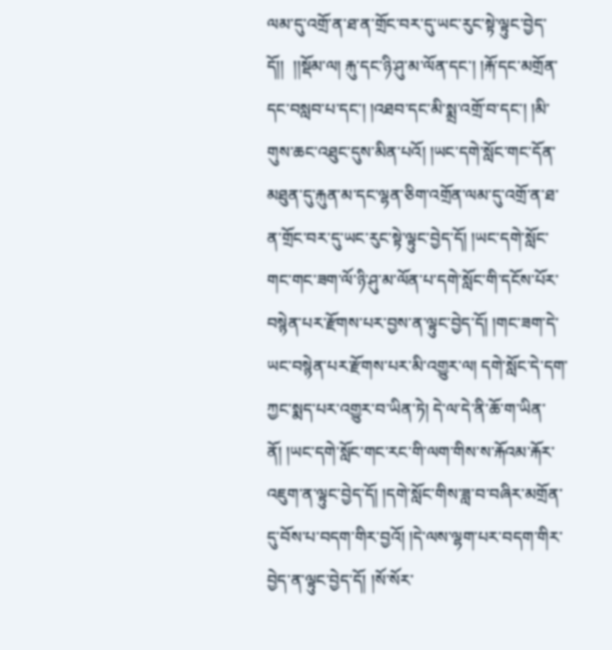ལམ་དུ་འགྲོ་ན་ཐ་ན་གྲོང་བར་དུ་ཡང་རུང་སྟེ་ལྟུང་བྱེད་དོ།།  །།སྡོམ་ལ། རྐུ་དང་ཉི་ཤུ་མ་ལོན་དང་། །རྐོ་དང་མགྲོན་དང་བསླབ་པ་དང་། །འཐབ་དང་མི་སྨྲ་འགྲོ་བ་དང་། །མི་གུས་ཆང་འཐུང་དུས་མིན་པའོ། །ཡང་དགེ་སློང་གང་དོན་མཐུན་དུ་རྐུན་མ་དང་ལྷན་ཅིག་འགྲོན་ལམ་དུ་འགྲོ་ན་ཐ་ན་གྲོང་བར་དུ་ཡང་རུང་སྟེ་ལྟུང་བྱེད་དོ། །ཡང་དགེ་སློང་གང་གང་ཟག་ལོ་ཉི་ཤུ་མ་ལོན་པ་དགེ་སློང་གི་དངོས་པོར་བསྙེན་པར་རྫོགས་པར་བྱས་ན་ལྟུང་བྱེད་དོ། །གང་ཟག་དེ་ཡང་བསྙེན་པར་རྫོགས་པར་མི་འགྱུར་ལ། དགེ་སློང་དེ་དག་ཀྱང་སྨད་པར་འགྱུར་བ་ཡིན་ཏེ། དེ་ལ་དེ་ནི་ཆོ་ག་ཡིན་ནོ། །ཡང་དགེ་སློང་གང་རང་གི་ལག་གིས་ས་རྐོའམ་རྐོར་འཇུག་ན་ལྟུང་བྱེད་དོ། །དགེ་སློང་གིས་ཟླ་བ་བཞིར་མགྲོན་དུ་བོས་པ་བདག་གིར་བྱའོ། །དེ་ལས་ལྷག་པར་བདག་གིར་བྱེད་ན་ལྟུང་བྱེད་དོ། །སོ་སོར་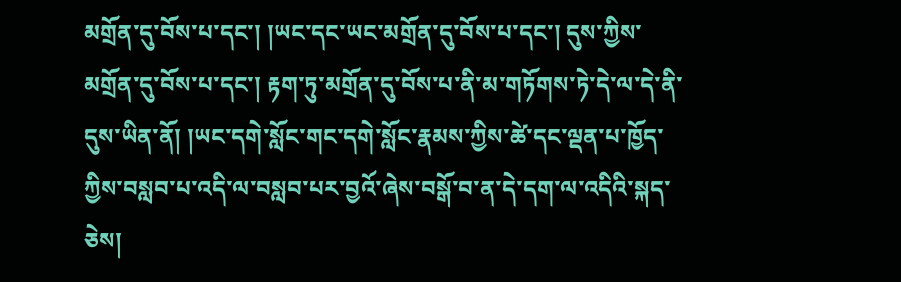མགྲོན་དུ་བོས་པ་དང་། །ཡང་དང་ཡང་མགྲོན་དུ་བོས་པ་དང་། དུས་ཀྱིས་མགྲོན་དུ་བོས་པ་དང་། རྟག་ཏུ་མགྲོན་དུ་བོས་པ་ནི་མ་གཏོགས་ཏེ་དེ་ལ་དེ་ནི་དུས་ཡིན་ནོ། །ཡང་དགེ་སློང་གང་དགེ་སློང་རྣམས་ཀྱིས་ཚེ་དང་ལྡན་པ་ཁྱོད་ཀྱིས་བསླབ་པ་འདི་ལ་བསླབ་པར་བྱའོ་ཞེས་བསྒོ་བ་ན་དེ་དག་ལ་འདིའི་སྐད་ཅེས།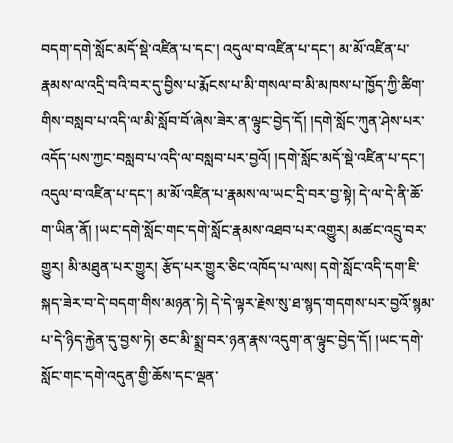བདག་དགེ་སློང་མདོ་སྡེ་འཛིན་པ་དང་། འདུལ་བ་འཛིན་པ་དང་། མ་མོ་འཛིན་པ་རྣམས་ལ་འདྲི་བའི་བར་དུ་བྱིས་པ་རྨོངས་པ་མི་གསལ་བ་མི་མཁས་པ་ཁྱོད་ཀྱི་ཚིག་གིས་བསླབ་པ་འདི་ལ་མི་སློབ་བོ་ཞེས་ཟེར་ན་ལྟུང་བྱེད་དོ། །དགེ་སློང་ཀུན་ཤེས་པར་འདོད་པས་ཀྱང་བསླབ་པ་འདི་ལ་བསླབ་པར་བྱའོ། །དགེ་སློང་མདོ་སྡེ་འཛིན་པ་དང་། འདུལ་བ་འཛིན་པ་དང་། མ་མོ་འཛིན་པ་རྣམས་ལ་ཡང་དྲི་བར་བྱ་སྟེ། དེ་ལ་དེ་ནི་ཆོ་ག་ཡིན་ནོ། །ཡང་དགེ་སློང་གང་དགེ་སློང་རྣམས་འཐབ་པར་འགྱུར། མཚང་འདྲུ་བར་གྱུར། མི་མཐུན་པར་གྱུར། རྩོད་པར་གྱུར་ཅིང་འཁོད་པ་ལས། དགེ་སློང་འདི་དག་ཇི་སྐད་ཟེར་བ་དེ་བདག་གིས་མཉན་ཏེ། དེ་དེ་ལྟར་རྗེས་སུ་ཐ་སྙད་གདགས་པར་བྱའོ་སྙམ་པ་དེ་ཉིད་རྐྱེན་དུ་བྱས་ཏེ། ཅང་མི་སྨྲ་བར་ཉན་རྣས་འདུག་ན་ལྟུང་བྱེད་དོ། །ཡང་དགེ་སློང་གང་དགེ་འདུན་གྱི་ཆོས་དང་ལྡན་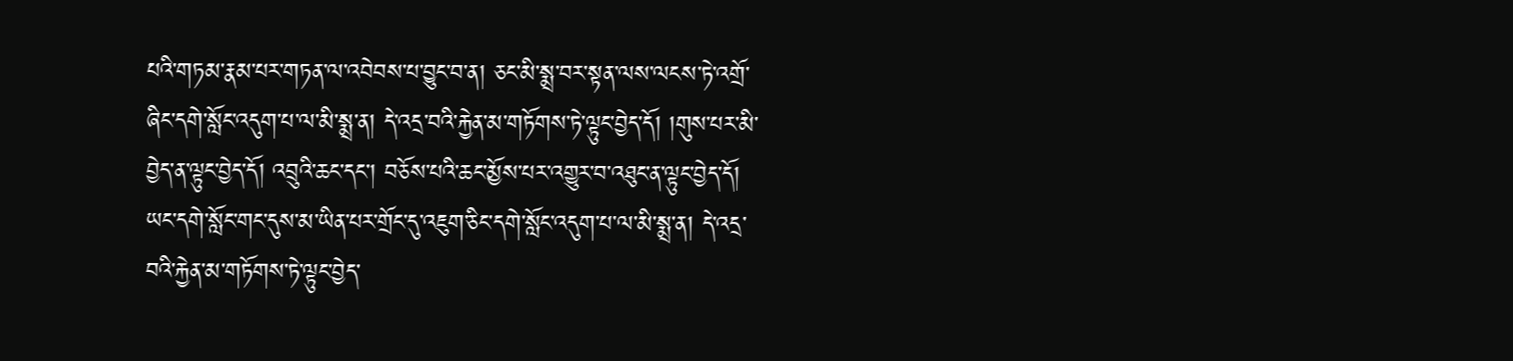པའི་གཏམ་རྣམ་པར་གཏན་ལ་འབེབས་པ་བྱུང་བ་ན། ཅང་མི་སྨྲ་བར་སྟན་ལས་ལངས་ཏེ་འགྲོ་ཞིང་དགེ་སློང་འདུག་པ་ལ་མི་སྨྲ་ན། དེ་འདྲ་བའི་རྐྱེན་མ་གཏོགས་ཏེ་ལྟུང་བྱེད་དོ། །གུས་པར་མི་བྱེད་ན་ལྟུང་བྱེད་དོ། འབྲུའི་ཆང་དང་། བཅོས་པའི་ཆང་མྱོས་པར་འགྱུར་བ་འཐུང་ན་ལྟུང་བྱེད་དོ། ཡང་དགེ་སློང་གང་དུས་མ་ཡིན་པར་གྲོང་དུ་འཇུག་ཅིང་དགེ་སློང་འདུག་པ་ལ་མི་སྨྲ་ན། དེ་འདྲ་བའི་རྐྱེན་མ་གཏོགས་ཏེ་ལྟུང་བྱེད་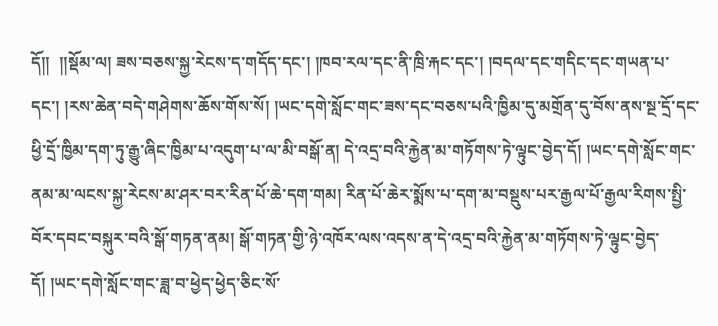དོ།།  །།སྡོམ་ལ། ཟས་བཅས་སྐྱ་རེངས་ད་གདོད་དང་། །ཁབ་རལ་དང་ནི་ཁྲི་རྐང་དང་། །བདལ་དང་གདིང་དང་གཡན་པ་དང་། །རས་ཆེན་བདེ་གཤེགས་ཆོས་གོས་སོ། །ཡང་དགེ་སློང་གང་ཟས་དང་བཅས་པའི་ཁྱིམ་དུ་མགྲོན་དུ་བོས་ནས་སྔ་དྲོ་དང་ཕྱི་དྲོ་ཁྱིམ་དག་ཏུ་རྒྱུ་ཞིང་ཁྱིམ་པ་འདུག་པ་ལ་མི་བསྒོ་ན། དེ་འདྲ་བའི་རྐྱེན་མ་གཏོགས་ཏེ་ལྟུང་བྱེད་དོ། །ཡང་དགེ་སློང་གང་ནམ་མ་ལངས་སྐྱ་རེངས་མ་ཤར་བར་རིན་པོ་ཆེ་དག་གམ། རིན་པོ་ཆེར་སྨོས་པ་དག་མ་བསྡུས་པར་རྒྱལ་པོ་རྒྱལ་རིགས་སྤྱི་བོར་དབང་བསྐུར་བའི་སྒོ་གཏན་ནམ། སྒོ་གཏན་གྱི་ཉེ་འཁོར་ལས་འདས་ན་དེ་འདྲ་བའི་རྐྱེན་མ་གཏོགས་ཏེ་ལྟུང་བྱེད་དོ། །ཡང་དགེ་སློང་གང་ཟླ་བ་ཕྱེད་ཕྱེད་ཅིང་སོ་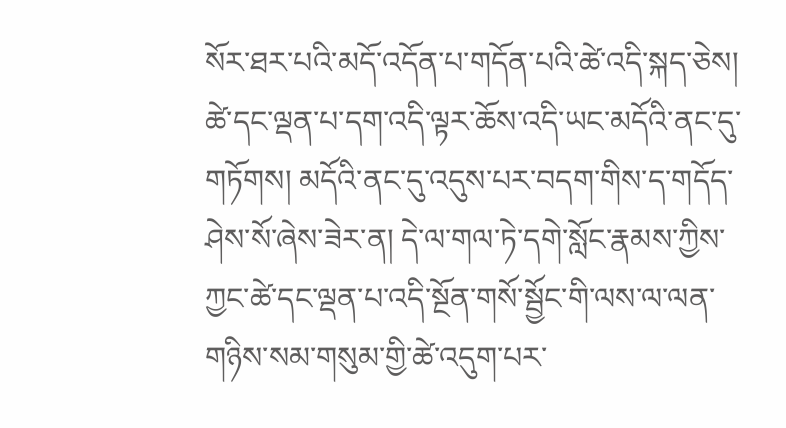སོར་ཐར་པའི་མདོ་འདོན་པ་གདོན་པའི་ཚེ་འདི་སྐད་ཅེས། ཚེ་དང་ལྡན་པ་དག་འདི་ལྟར་ཆོས་འདི་ཡང་མདོའི་ནང་དུ་གཏོགས། མདོའི་ནང་དུ་འདུས་པར་བདག་གིས་ད་གདོད་ཤེས་སོ་ཞེས་ཟེར་ན། དེ་ལ་གལ་ཏེ་དགེ་སློང་རྣམས་ཀྱིས་ཀྱང་ཚེ་དང་ལྡན་པ་འདི་སྔོན་གསོ་སྦྱོང་གི་ལས་ལ་ལན་གཉིས་སམ་གསུམ་གྱི་ཚེ་འདུག་པར་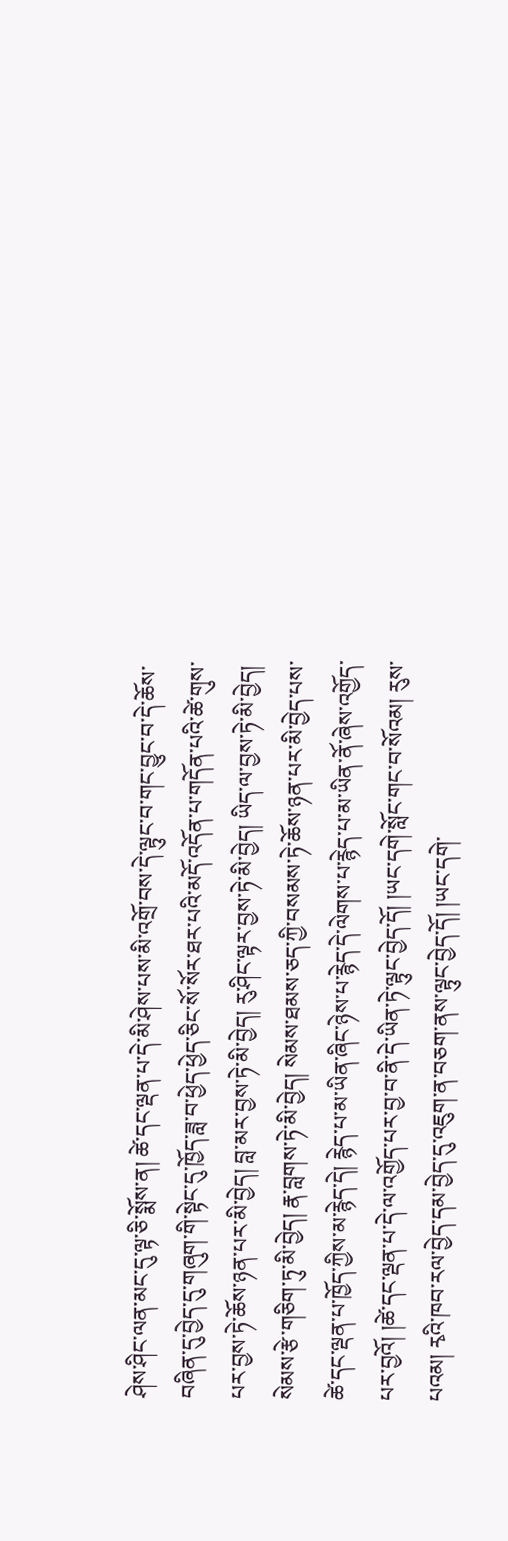ཤེས་ཤིང་ལན་མང་དུ་ལྟ་ཅི་སྨོས་ན། ཚེ་དང་ལྡན་པ་དེ་མི་ཤེས་པས་མི་འགྲོ་བས་དེ་ལྟུང་བ་གང་བྱུང་བ་དེ་ཆོས་བཞིན་དུ་བྱེད་དུ་གཞུག་གི་སྟེང་དུ་ཁྱོད་ཟླ་བ་ཕྱེད་ཕྱེད་ཅིང་སོ་སོར་ཐར་པའི་མདོ་འདོན་པ་གདོན་པའི་ཚེ་གུས་པར་བྱས་ཏེ་ཆོས་ཉན་པར་མི་བྱེད། བླ་མར་བྱས་ཏེ་མི་བྱེད། རུ་ཤིང་ལྟར་བྱས་ཏེ་མི་བྱེད། ཡིད་ལ་བྱས་ཏེ་མི་བྱེད། སེམས་རྩེ་གཅིག་ཏུ་མི་བྱེད། རྣ་བླགས་ཏེ་མི་བྱེད། སེམས་ཐམས་ཅད་ཀྱི་བསམས་ཏེ་ཆོས་ཉན་པར་མི་བྱེད་པས་ཚེ་དང་ལྡན་པ་ཁྱོད་ཀྱིས་མ་རྙེད་དེ། རྙེད་པ་མ་ཡིན་ཞིང་ཉེས་པ་རྙེད་དེ་ལེགས་པ་རྙེད་པ་མ་ཡིན་ནོ་ཞེས་འགྱོད་པར་བྱའོ། །ཚེ་དང་ལྡན་པ་དེ་ལ་འགྱོད་པར་བྱ་བ་ནི་དེ་ཡིན་ཏེ་ལྟུང་བྱེད་དོ། །ཡང་དགེ་སློང་གང་བ་སོའམ། རུས་པའམ། རྭའི་ཁབ་རལ་བྱེད་དམ་བྱེད་དུ་འཇུག་ན་བཅག་ནས་ལྟུང་བྱེད་དོ། །ཡང་དགེ་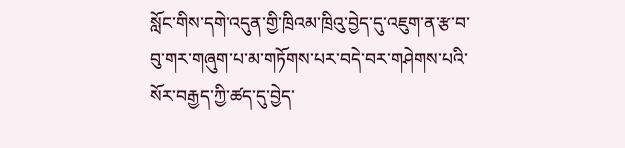སློང་གིས་དགེ་འདུན་གྱི་ཁྲིའམ་ཁྲིའུ་བྱེད་དུ་འཇུག་ན་རྩ་བ་བུ་གར་གཞུག་པ་མ་གཏོགས་པར་བདེ་བར་གཤེགས་པའི་སོར་བརྒྱད་ཀྱི་ཚད་དུ་བྱེད་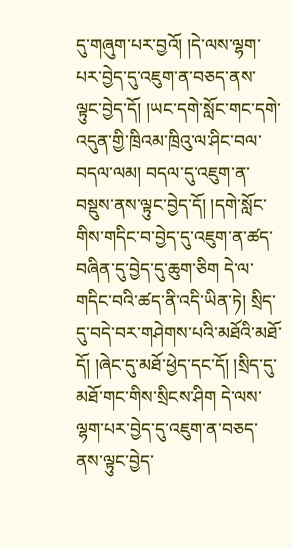དུ་གཞུག་པར་བྱའོ། །དེ་ལས་ལྷག་པར་བྱེད་དུ་འཇུག་ན་བཅད་ནས་ལྟུང་བྱེད་དོ། །ཡང་དགེ་སློང་གང་དགེ་འདུན་གྱི་ཁྲིའམ་ཁྲིའུ་ལ་ཤིང་བལ་བདལ་ལམ། བདལ་དུ་འཇུག་ན་བསྡུས་ནས་ལྟུང་བྱེད་དོ། །དགེ་སློང་གིས་གདིང་བ་བྱེད་དུ་འཇུག་ན་ཚད་བཞིན་དུ་བྱེད་དུ་ཆུག་ཅིག དེ་ལ་གདིང་བའི་ཚད་ནི་འདི་ཡིན་ཏེ། སྲིད་དུ་བདེ་བར་གཤེགས་པའི་མཐོའི་མཐོ་དོ། །ཞེང་དུ་མཐོ་ཕྱེད་དང་དོ། །སྲིད་དུ་མཐོ་གང་གིས་སྲིངས་ཤིག དེ་ལས་ལྷག་པར་བྱེད་དུ་འཇུག་ན་བཅད་ནས་ལྟུང་བྱེད་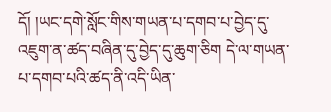དོ། །ཡང་དགེ་སློང་གིས་གཡན་པ་དགབ་པ་བྱེད་དུ་འཇུག་ན་ཚད་བཞིན་དུ་བྱེད་དུ་ཆུག་ཅིག དེ་ལ་གཡན་པ་དགབ་པའི་ཚད་ནི་འདི་ཡིན་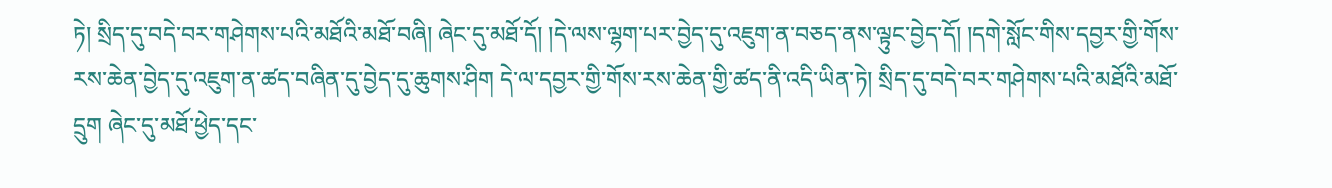ཏེ། སྲིད་དུ་བདེ་བར་གཤེགས་པའི་མཐོའི་མཐོ་བཞི། ཞེང་དུ་མཐོ་དོ། །དེ་ལས་ལྷག་པར་བྱེད་དུ་འཇུག་ན་བཅད་ནས་ལྟུང་བྱེད་དོ། །དགེ་སློང་གིས་དབྱར་གྱི་གོས་རས་ཆེན་བྱེད་དུ་འཇུག་ན་ཚད་བཞིན་དུ་བྱེད་དུ་ཆུགས་ཤིག དེ་ལ་དབྱར་གྱི་གོས་རས་ཆེན་གྱི་ཚད་ནི་འདི་ཡིན་ཏེ། སྲིད་དུ་བདེ་བར་གཤེགས་པའི་མཐོའི་མཐོ་དྲུག ཞེང་དུ་མཐོ་ཕྱེད་དང་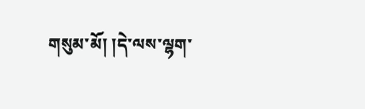གསུམ་མོ། །དེ་ལས་ལྷག་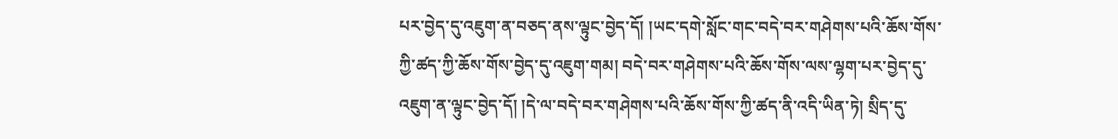པར་བྱེད་དུ་འཇུག་ན་བཅད་ནས་ལྟུང་བྱེད་དོ། །ཡང་དགེ་སློང་གང་བདེ་བར་གཤེགས་པའི་ཆོས་གོས་ཀྱི་ཚད་ཀྱི་ཆོས་གོས་བྱེད་དུ་འཇུག་གམ། བདེ་བར་གཤེགས་པའི་ཆོས་གོས་ལས་ལྷག་པར་བྱེད་དུ་འཇུག་ན་ལྟུང་བྱེད་དོ། །དེ་ལ་བདེ་བར་གཤེགས་པའི་ཆོས་གོས་ཀྱི་ཚད་ནི་འདི་ཡིན་ཏེ། སྲིད་དུ་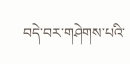བདེ་བར་གཤེགས་པའི་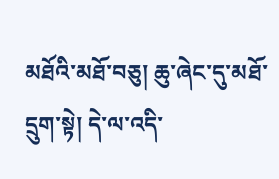མཐོའི་མཐོ་བཅུ། ཆུ་ཞེང་དུ་མཐོ་དྲུག་སྟེ། དེ་ལ་འདི་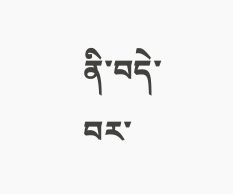ནི་བདེ་བར་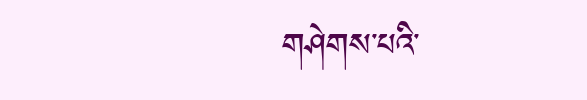གཤེགས་པའི་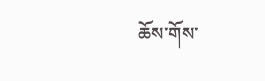ཆོས་གོས་